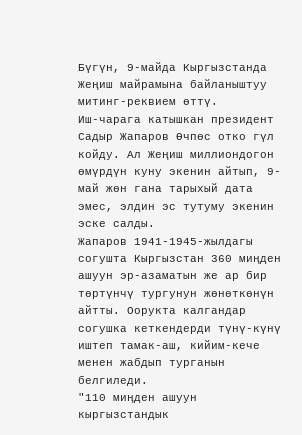Бүгүн, 9-майда Кыргызстанда Жеңиш майрамына байланыштуу митинг-реквием өттү.
Иш-чарага катышкан президент Садыр Жапаров Өчпөс отко гүл койду. Ал Жеңиш миллиондогон өмүрдүн куну экенин айтып, 9-май жөн гана тарыхый дата эмес, элдин эс тутуму экенин эске салды.
Жапаров 1941-1945-жылдагы согушта Кыргызстан 360 миңден ашуун эр-азаматын же ар бир төртүнчү тургунун жөнөткөнүн айтты. Оорукта калгандар согушка кеткендерди түнү-күнү иштеп тамак-аш, кийим-кече менен жабдып турганын белгиледи.
"110 миңден ашуун кыргызстандык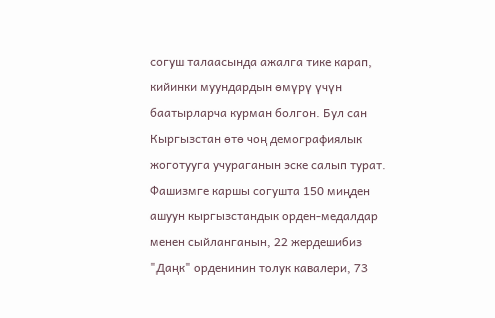согуш талаасында ажалга тике карап, кийинки муундардын өмүрү үчүн баатырларча курман болгон. Бул сан Кыргызстан өтө чоң демографиялык жоготууга учураганын эске салып турат. Фашизмге каршы согушта 150 миңден ашуун кыргызстандык орден-медалдар менен сыйланганын, 22 жердешибиз "Даңк" орденинин толук кавалери, 73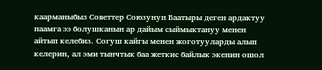каарманыбыз Советтер Союзунун Баатыры деген ардактуу наамга ээ болушканын ар дайым сыймыктануу менен айтып келебиз. Согуш кайгы менен жоготууларды алып келерин, ал эми тынчтык баа жеткис байлык экенин ошол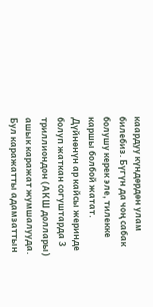каардуу күндөрдөн улам билебиз. Бүгүн да чоң сабак болушу керек эле, тилекке каршы болбой жатат. Дүйнөнүн ар кайсы жеринде болуп жаткан согуштарда 3 триллиондон (АКШ доллары) ашык каражат жумшалууда. Бул каражатты адамзаттын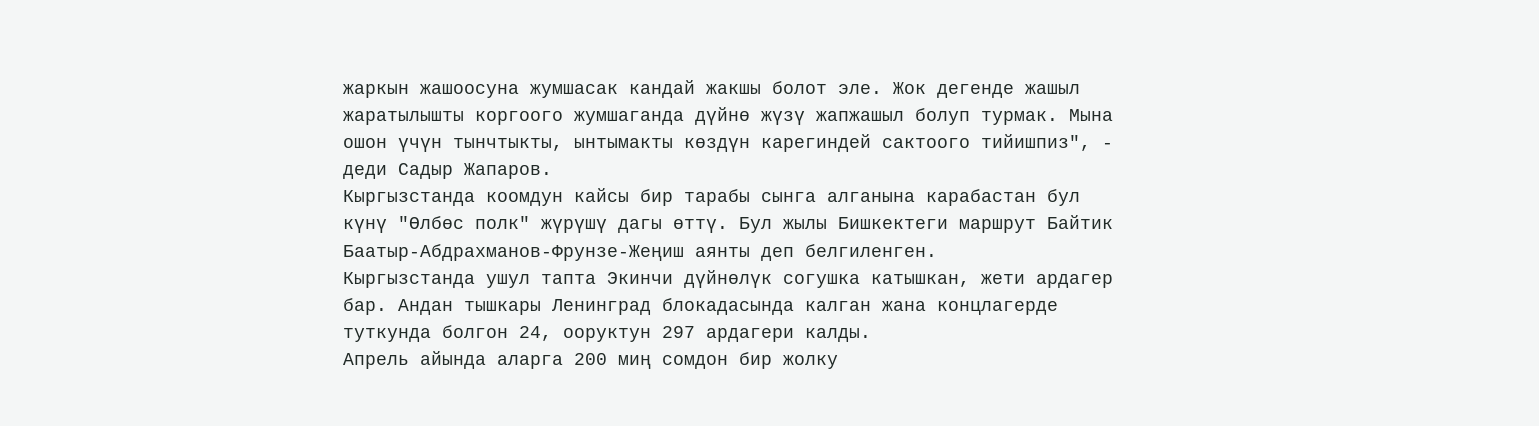жаркын жашоосуна жумшасак кандай жакшы болот эле. Жок дегенде жашыл жаратылышты коргоого жумшаганда дүйнө жүзү жапжашыл болуп турмак. Мына ошон үчүн тынчтыкты, ынтымакты көздүн карегиндей сактоого тийишпиз", - деди Садыр Жапаров.
Кыргызстанда коомдун кайсы бир тарабы сынга алганына карабастан бул күнү "Өлбөс полк" жүрүшү дагы өттү. Бул жылы Бишкектеги маршрут Байтик Баатыр-Абдрахманов-Фрунзе-Жеңиш аянты деп белгиленген.
Кыргызстанда ушул тапта Экинчи дүйнөлүк согушка катышкан, жети ардагер бар. Андан тышкары Ленинград блокадасында калган жана концлагерде туткунда болгон 24, ооруктун 297 ардагери калды.
Апрель айында аларга 200 миң сомдон бир жолку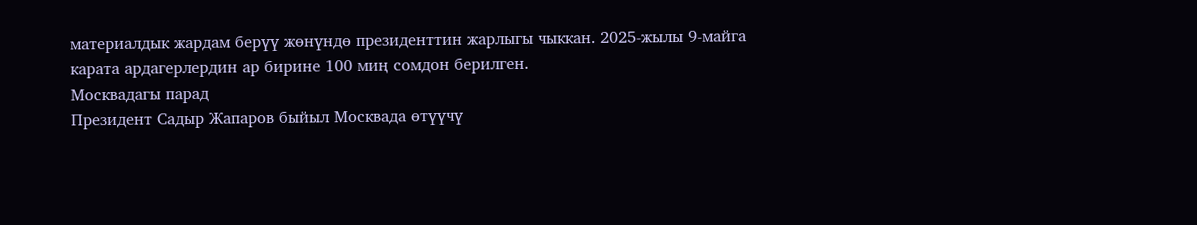материалдык жардам берүү жөнүндө президенттин жарлыгы чыккан. 2025-жылы 9-майга карата ардагерлердин ар бирине 100 миң сомдон берилген.
Москвадагы парад
Президент Садыр Жапаров быйыл Москвада өтүүчү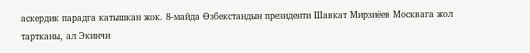аскердик парадга катышкан жок. 8-майда Өзбекстандын президенти Шавкат Мирзиёев Москвага жол тартканы, ал Экинчи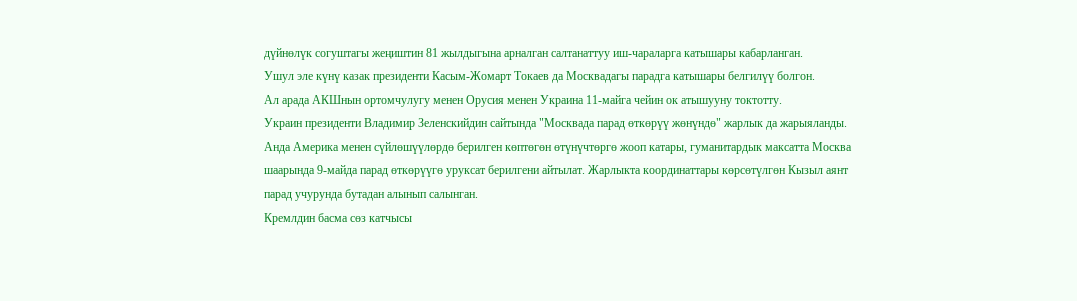дүйнөлүк согуштагы жеңиштин 81 жылдыгына арналган салтанаттуу иш-чараларга катышары кабарланган.
Ушул эле күнү казак президенти Касым-Жомарт Токаев да Москвадагы парадга катышары белгилүү болгон.
Ал арада АКШнын ортомчулугу менен Орусия менен Украина 11-майга чейин ок атышууну токтотту.
Украин президенти Владимир Зеленскийдин сайтында "Москвада парад өткөрүү жөнүндө" жарлык да жарыяланды. Анда Америка менен сүйлөшүүлөрдө берилген көптөгөн өтүнүчтөргө жооп катары, гуманитардык максатта Москва шаарында 9-майда парад өткөрүүгө уруксат берилгени айтылат. Жарлыкта координаттары көрсөтүлгөн Кызыл аянт парад учурунда бутадан алынып салынган.
Кремлдин басма сөз катчысы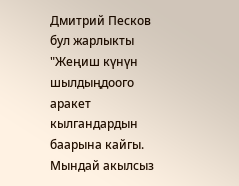Дмитрий Песков бул жарлыкты "Жеңиш күнүн шылдыңдоого аракет кылгандардын баарына кайгы. Мындай акылсыз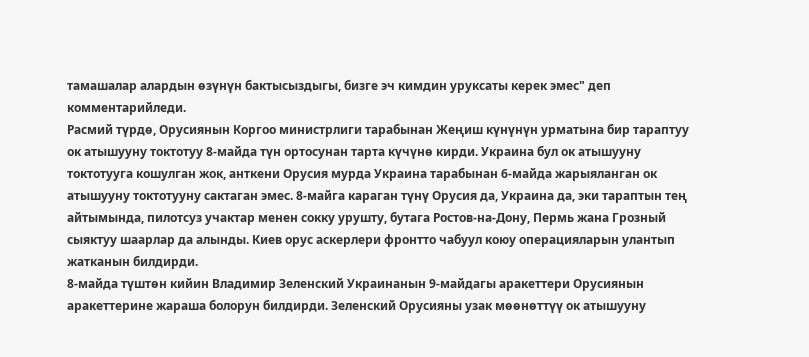тамашалар алардын өзүнүн бактысыздыгы, бизге эч кимдин уруксаты керек эмес" деп комментарийледи.
Расмий түрдө, Орусиянын Коргоо министрлиги тарабынан Жеңиш күнүнүн урматына бир тараптуу ок атышууну токтотуу 8-майда түн ортосунан тарта күчүнө кирди. Украина бул ок атышууну токтотууга кошулган жок, анткени Орусия мурда Украина тарабынан 6-майда жарыяланган ок атышууну токтотууну сактаган эмес. 8-майга караган түнү Орусия да, Украина да, эки тараптын тең айтымында, пилотсуз учактар менен сокку урушту, бутага Ростов-на-Дону, Пермь жана Грозный сыяктуу шаарлар да алынды. Киев орус аскерлери фронтто чабуул коюу операцияларын улантып жатканын билдирди.
8-майда түштөн кийин Владимир Зеленский Украинанын 9-майдагы аракеттери Орусиянын аракеттерине жараша болорун билдирди. Зеленский Орусияны узак мөөнөттүү ок атышууну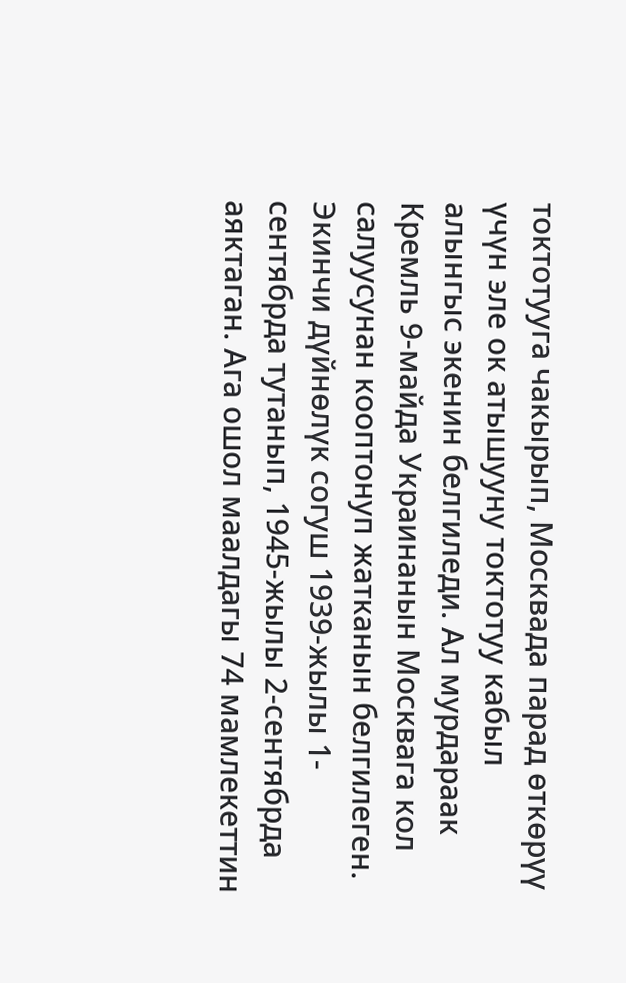токтотууга чакырып, Москвада парад өткөрүү үчүн эле ок атышууну токтотуу кабыл алынгыс экенин белгиледи. Ал мурдараак Кремль 9-майда Украинанын Москвага кол салуусунан кооптонуп жатканын белгилеген.
Экинчи дүйнөлүк согуш 1939-жылы 1-сентябрда тутанып, 1945-жылы 2-сентябрда аяктаган. Ага ошол маалдагы 74 мамлекеттин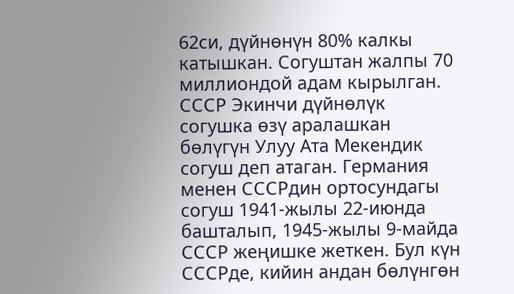62си, дүйнөнүн 80% калкы катышкан. Согуштан жалпы 70 миллиондой адам кырылган.
СССР Экинчи дүйнөлүк согушка өзү аралашкан бөлүгүн Улуу Ата Мекендик согуш деп атаган. Германия менен СССРдин ортосундагы согуш 1941-жылы 22-июнда башталып, 1945-жылы 9-майда СССР жеңишке жеткен. Бул күн СССРде, кийин андан бөлүнгөн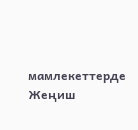мамлекеттерде Жеңиш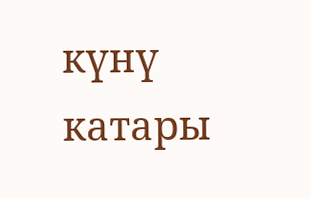күнү катары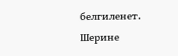белгиленет.
Шерине